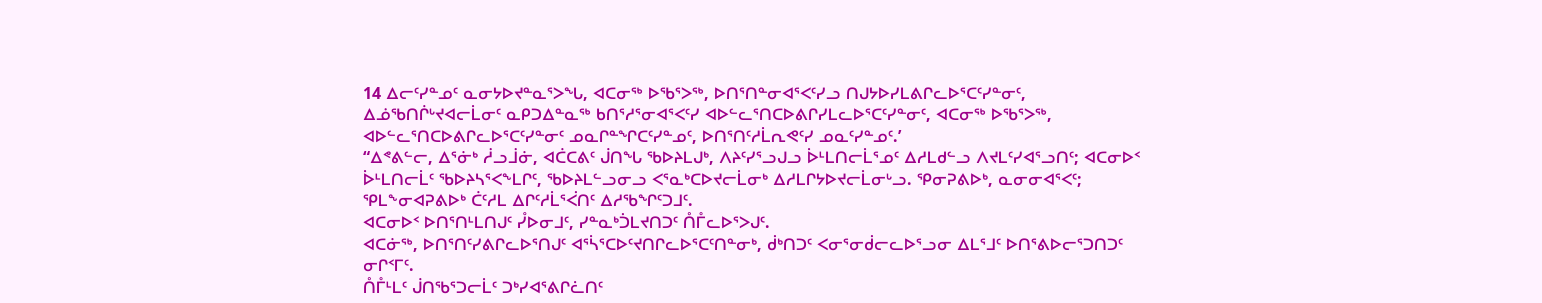14 ᐃᓕᑦᓯᓐᓄᑦ ᓇᓂᔭᐅᔪᓐᓇᕐᐳᖓ, ᐊᑕᓂᖅ ᐅᖃᕐᐳᖅ, ᐅᑎᕐᑎᓐᓂᐊᕐᐸᑦᓯᓗ ᑎᒍᔭᐅᓯᒪᕕᒋᓚᐅᕐᑕᑦᓯᓐᓂᑦ, ᐃᓅᖃᑎᒌᒡᔪᐊᓕᒫᓂᑦ ᓇᑭᑐᐃᓐᓇᖅ ᑲᑎᕐᓱᕐᓂᐊᕐᐸᑦᓯ ᐊᐅᓪᓚᕐᑎᑕᐅᕕᒋᓯᒪᓚᐅᕐᑕᑦᓯᓐᓂᑦ, ᐊᑕᓂᖅ ᐅᖃᕐᐳᖅ, ᐊᐅᓪᓚᕐᑎᑕᐅᕕᒋᓚᐅᕐᑕᑦᓯᓐᓂᑦ ᓄᓇᒋᓐᖏᑕᑦᓯᓐᓄᑦ, ᐅᑎᕐᑎᑦᓱᒫᕆᕙᑦᓯ ᓄᓇᑦᓯᓐᓄᑦ.’
“ᐃᕝᕕᓪᓕ, ᐃᕐᓃᒃ ᓲᓗᒨᓃ, ᐊᑖᑕᕕᑦ ᒎᑎᖓ ᖃᐅᔨᒪᒍᒃ, ᐱᔨᑦᓯᕐᓗᒍᓗ ᐆᒻᒪᑎᓕᒫᕐᓄᑦ ᐃᓱᒪᑯᓪᓗ ᐱᔪᒪᑦᓯᐊᕐᓗᑎᑦ; ᐊᑕᓂᐅᑉ ᐆᒻᒪᑎᓕᒫᑦ ᖃᐅᔨᓴᕐᐸᖕᒪᒋᑦ, ᖃᐅᔨᒪᓪᓗᓂᓗ ᐸᕐᓇᒃᑕᐅᔪᓕᒫᓂᒃ ᐃᓱᒪᒋᔭᐅᔪᓕᒫᓂᒡᓗ. ᕿᓂᕈᕕᐅᒃ, ᓇᓂᓂᐊᕐᐸᑦ; ᕿᒪᖕᓂᐊᕈᕕᐅᒃ ᑖᑦᓱᒪ ᐃᒋᑦᓱᒫᕐᐹᑎᑦ ᐃᓱᖃᖏᑦᑐᒧᑦ.
ᐊᑕᓂᐅᑉ ᐅᑎᕐᑎᒻᒪᑎᒍᑦ ᓮᐅᓂᒧᑦ, ᓯᓐᓇᒃᑑᒪᔪᑎᑐᑦ ᑍᒤᓚᐅᕐᐳᒍᑦ.
ᐊᑕᓃᖅ, ᐅᑎᕐᑎᑦᓯᕕᒋᓚᐅᕐᑎᒍᑦ ᐊᕐᓵᕐᑕᐅᑦᔪᑎᒋᓚᐅᕐᑕᑦᑎᓐᓂᒃ, ᑰᒃᑎᑐᑦ ᐸᓂᕐᓂᑰᓕᓚᐅᕐᓗᓂ ᐃᒪᕐᒧᑦ ᐅᑎᕐᕕᐅᓕᕐᑐᑎᑐᑦ ᓂᒋᑉᒥᑦ.
ᑍᒤᒻᒪᑦ ᒎᑎᖃᕐᑐᓕᒫᑦ ᑐᒃᓯᐊᕐᕕᒋᓛᑎᑦ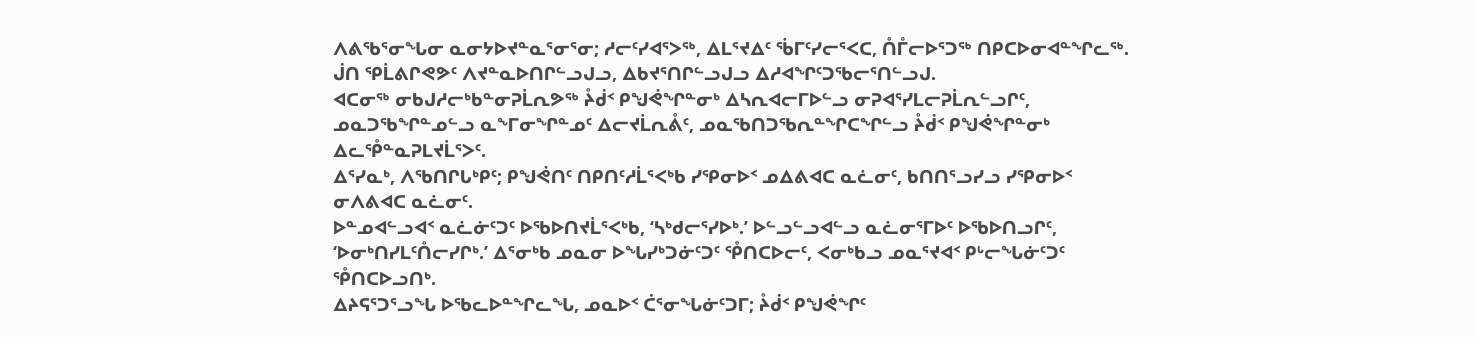ᐱᕕᖃᕐᓂᖓᓂ ᓇᓂᔭᐅᔪᓐᓇᕐᓂᕐᓂ; ᓱᓕᑦᓯᐊᕐᐳᖅ, ᐃᒪᕐᔪᐃᑦ ᖄᒥᑦᓯᓕᕐᐸᑕ, ᑍᒤᓕᐅᕐᑐᖅ ᑎᑭᑕᐅᓂᐊᓐᖏᓚᖅ.
ᒎᑎ ᕿᒫᕕᒋᕙᕗᑦ ᐱᔪᓐᓇᐅᑎᒋᓪᓗᒍᓗ, ᐃᑲᔪᕐᑎᒋᓪᓗᒍᓗ ᐃᓱᐊᖏᑦᑐᖃᓕᕐᑎᓪᓗᒍ.
ᐊᑕᓂᖅ ᓂᑲᒍᓱᓕᒃᑲᓐᓂᕈᒫᕆᕗᖅ ᔧᑰᑉ ᑭᖑᕚᖏᓐᓂᒃ ᐃᓴᕆᐊᓕᒥᐅᓪᓗ ᓂᕈᐊᕐᓯᒪᓕᕈᒫᕆᓪᓗᒋᑦ, ᓄᓇᑐᖃᖏᓐᓄᓪᓗ ᓇᖕᒥᓂᖏᓐᓄᑦ ᐃᓕᔪᒫᕆᕔᑦ, ᓄᓇᖃᑎᑐᖃᕆᓐᖏᑕᖏᓪᓗ ᔧᑰᑉ ᑭᖑᕚᖏᓐᓂᒃ ᐃᓚᕾᓐᓇᕈᒪᔪᒫᕐᐳᑦ.
ᐃᕐᓯᓇᒃ, ᐱᖃᑎᒋᒐᒃᑭᑦ; ᑭᖑᕚᑎᑦ ᑎᑭᑎᑦᓱᒫᕐᐸᒃᑲ ᓯᕿᓂᐅᑉ ᓄᐃᕕᐊᑕ ᓇᓛᓂᑦ, ᑲᑎᑎᕐᓗᓯᓗ ᓯᕿᓂᐅᑉ ᓂᐱᕕᐊᑕ ᓇᓛᓂᑦ.
ᐅᓐᓄᐊᓪᓗᐊᑉ ᓇᓛᓃᑦᑐᑦ ᐅᖃᐅᑎᔪᒫᕐᐸᒃᑲ, ‘ᓴᒃᑯᓕᕐᓯᐅᒃ.’ ᐅᓪᓗᓪᓗᐊᓪᓗ ᓇᓛᓂᕐᒥᐅᑦ ᐅᖃᐅᑎᓗᒋᑦ, ‘ᐅᓂᒃᑎᓯᒪᑦᑍᓕᓯᒋᒃ.’ ᐃᕐᓂᒃᑲ ᓄᓇᓂ ᐅᖓᓯᒃᑐᓃᑦᑐᑦ ᕾᑎᑕᐅᓕᑦ, ᐸᓂᒃᑲᓗ ᓄᓇᕐᔪᐊᑉ ᑭᒡᓕᖓᓃᑦᑐᑦ ᕾᑎᑕᐅᓗᑎᒃ.
ᐃᔨᕋᕐᑐᕐᓗᖓ ᐅᖃᓚᐅᓐᖏᓚᖓ, ᓄᓇᐅᑉ ᑖᕐᓂᖓᓃᑦᑐᒥ; ᔧᑰᑉ ᑭᖑᕚᖏᑦ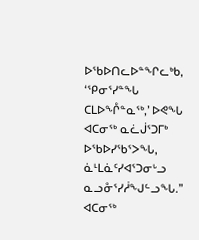ᐅᖃᐅᑎᓚᐅᓐᖏᓚᒃᑲ, ‘ᕿᓂᕐᓯᓐᖓ ᑕᒪᐅᖎᓐᓇᖅ,’ ᐅᕙᖓ ᐊᑕᓂᖅ ᓇᓛᒎᕐᑐᒥᒃ ᐅᖃᐅᓯᖃᕐᐳᖓ, ᓈᒻᒪᓈᑦᓯᐊᕐᑐᓂᒡᓗ ᓇᓗᓁᕐᓯᓲᖑᓪᓗᖓ.”
ᐊᑕᓂᖅ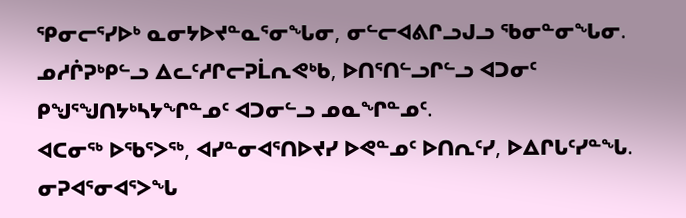ᕿᓂᓕᕐᓯᐅᒃ ᓇᓂᔭᐅᔪᓐᓇᕐᓂᖓᓂ, ᓂᓪᓕᐊᕕᒋᓗᒍᓗ ᖃᓂᓐᓂᖓᓂ.
ᓄᓱᒌᕈᒃᑭᓪᓗ ᐃᓚᑦᓱᒋᓕᕈᒫᕆᕙᒃᑲ, ᐅᑎᕐᑎᓪᓗᒋᓪᓗ ᐊᑐᓂᑦ ᑭᖑᕐᖑᑎᔭᒃᓴᔭᖏᓐᓄᑦ ᐊᑐᓂᓪᓗ ᓄᓇᖏᓐᓄᑦ.
ᐊᑕᓂᖅ ᐅᖃᕐᐳᖅ, ᐊᓯᓐᓂᐊᕐᑎᐅᔪᓯ ᐅᕙᓐᓄᑦ ᐅᑎᕆᑦᓯ, ᐅᐃᒋᒐᑦᓯᓐᖓ. ᓂᕈᐊᕐᓂᐊᕐᐳᖓ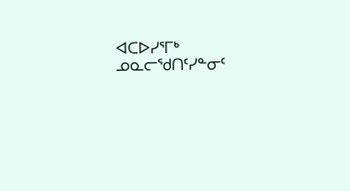ᐊᑕᐅᓯᕐᒥᒃ ᓄᓇᓕᖁᑎᑦᓯᓐᓂᑦ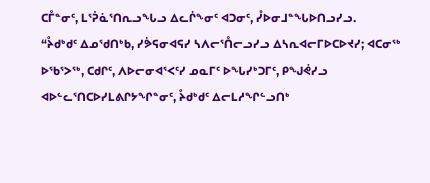ᑕᒤᓐᓂᑦ, ᒪᕐᕉᓈᕐᑎᕆᓗᖓᓗ ᐃᓚᒌᖕᓂᑦ ᐊᑐᓂᑦ, ᓮᐅᓂᒧᓐᖓᐅᑎᓗᓯᓗ.
“ᔧᑯᒃᑯᑦ ᐃᓄᖁᑎᒃᑲ, ᓯᕘᕋᓂᐊᕋᓯ ᓴᐱᓕᕐᑍᓕᓗᓯᓗ ᐃᓴᕆᐊᓕᒥᐅᑕᐅᔪᓯ; ᐊᑕᓂᖅ ᐅᖃᕐᐳᖅ, ᑕᑯᒋᑦ, ᐱᐅᓕᓂᐊᕐᐸᑦᓯ ᓄᓇᒥᑦ ᐅᖓᓯᒃᑐᒥᑦ, ᑭᖑᕚᓯᓗ ᐊᐅᓪᓚᕐᑎᑕᐅᓯᒪᕕᒋᔭᖏᓐᓂᑦ, ᔧᑯᒃᑯᑦ ᐃᓕᒪᓱᖏᓪᓗᑎᒃ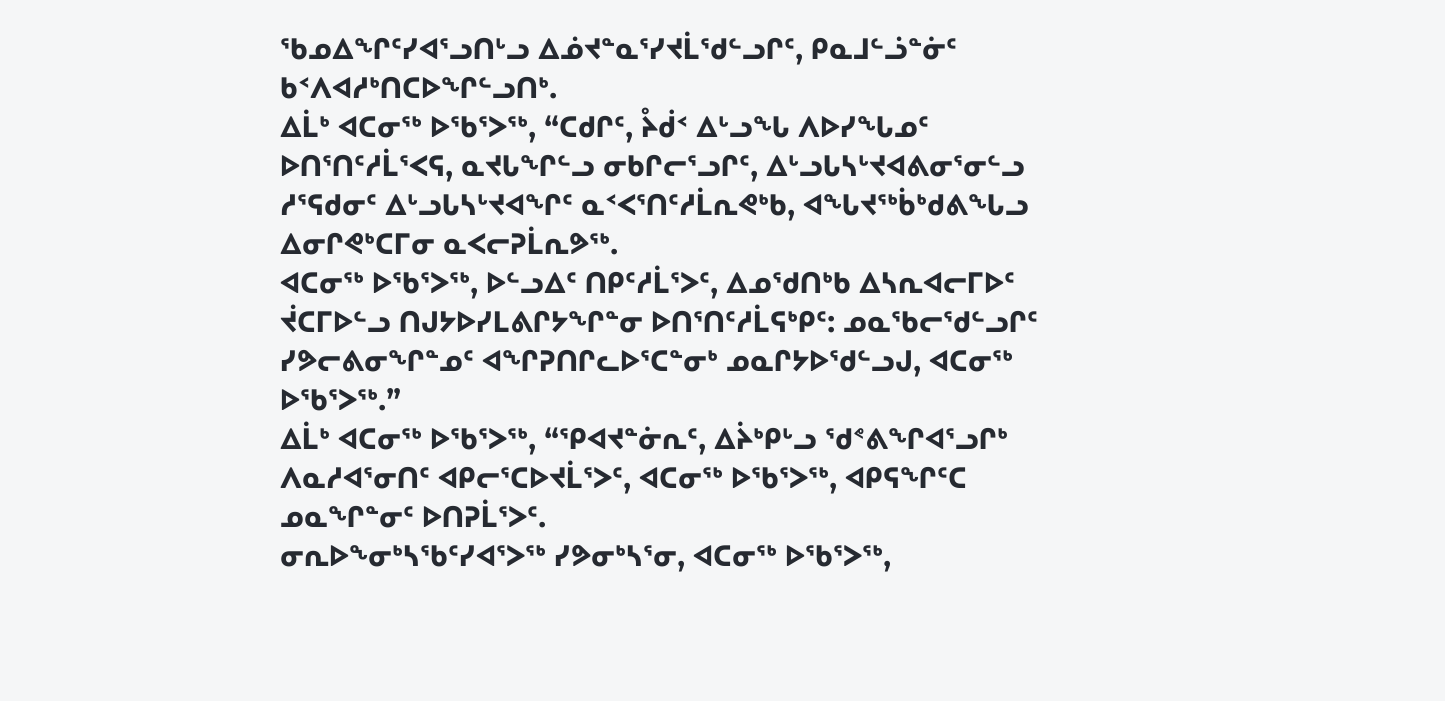ᖃᓄᐃᖏᑦᓯᐊᕐᓗᑎᒡᓗ ᐃᓅᔪᓐᓇᕐᓯᔪᒫᖁᓪᓗᒋᑦ, ᑭᓇᒧᓪᓘᓐᓃᑦ ᑲᑉᐱᐊᓱᒃᑎᑕᐅᖏᓪᓗᑎᒃ.
ᐃᒫᒃ ᐊᑕᓂᖅ ᐅᖃᕐᐳᖅ, “ᑕᑯᒋᑦ, ᔧᑰᑉ ᐃᒡᓗᖓ ᐱᐅᓯᖓᓄᑦ ᐅᑎᕐᑎᑦᓱᒫᕐᐸᕋ, ᓇᔪᒐᖏᓪᓗ ᓂᑲᒋᓕᕐᓗᒋᑦ, ᐃᒡᓗᒐᓴᒡᔪᐊᕕᓂᕐᓂᓪᓗ ᓱᕐᕋᑯᓂᑦ ᐃᒡᓗᒐᓴᒡᔪᐊᖏᑦ ᓇᑉᐸᕐᑎᑦᓱᒫᕆᕙᒃᑲ, ᐊᖓᔪᖅᑳᒃᑯᕕᖓᓗ ᐃᓂᒋᕙᒃᑕᒥᓂ ᓇᐸᓕᕈᒫᕆᕗᖅ.
ᐊᑕᓂᖅ ᐅᖃᕐᐳᖅ, ᐅᓪᓗᐃᑦ ᑎᑭᑦᓱᒫᕐᐳᑦ, ᐃᓄᖁᑎᒃᑲ ᐃᓴᕆᐊᓕᒥᐅᑦ ᔫᑕᒥᐅᓪᓗ ᑎᒍᔭᐅᓯᒪᕕᒋᔭᖏᓐᓂ ᐅᑎᕐᑎᑦᓱᒫᕋᒃᑭᑦ: ᓄᓇᖃᓕᖁᓪᓗᒋᑦ ᓯᕗᓕᕕᓂᖏᓐᓄᑦ ᐊᖏᕈᑎᒋᓚᐅᕐᑕᓐᓂᒃ ᓄᓇᒋᔭᐅᖁᓪᓗᒍ, ᐊᑕᓂᖅ ᐅᖃᕐᐳᖅ.”
ᐃᒫᒃ ᐊᑕᓂᖅ ᐅᖃᕐᐳᖅ, “ᕿᐊᔪᓐᓃᕆᑦ, ᐃᔩᒃᑭᒡᓗ ᖁᕝᕕᖏᐊᕐᓗᒋᒃ ᐱᓇᓱᐊᕐᓂᑎᑦ ᐊᑭᓕᕐᑕᐅᔪᒫᕐᐳᑦ, ᐊᑕᓂᖅ ᐅᖃᕐᐳᖅ, ᐊᑭᕋᖏᑦᑕ ᓄᓇᖏᓐᓂᑦ ᐅᑎᕈᒫᕐᐳᑦ.
ᓂᕆᐅᖕᓂᒃᓴᖃᑦᓯᐊᕐᐳᖅ ᓯᕗᓂᒃᓴᕐᓂ, ᐊᑕᓂᖅ ᐅᖃᕐᐳᖅ,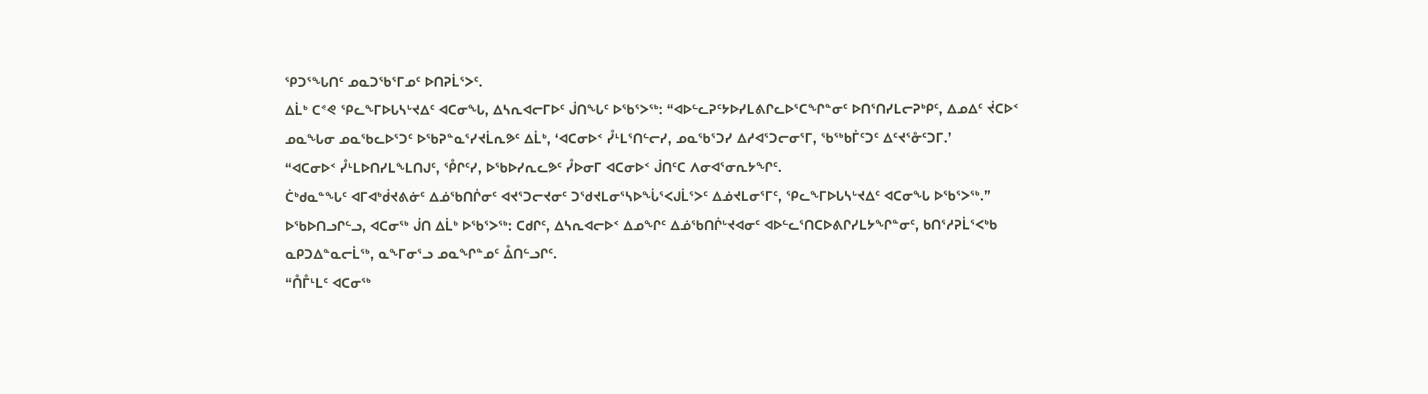ᕿᑐᕐᖓᑎᑦ ᓄᓇᑐᖃᕐᒥᓄᑦ ᐅᑎᕈᒫᕐᐳᑦ.
ᐃᒫᒃ ᑕᕝᕙ ᕿᓚᖕᒥᐅᒐᓴᒡᔪᐃᑦ ᐊᑕᓂᖓ, ᐃᓴᕆᐊᓕᒥᐅᑦ ᒎᑎᖓᑦ ᐅᖃᕐᐳᖅ: “ᐊᐅᓪᓚᕈᑦᔭᐅᓯᒪᕕᒋᓚᐅᕐᑕᖏᓐᓂᑦ ᐅᑎᕐᑎᓯᒪᓕᕈᒃᑭᑦ, ᐃᓄᐃᑦ ᔫᑕᐅᑉ ᓄᓇᖓᓂ ᓄᓇᖃᓚᐅᕐᑐᑦ ᐅᖃᕈᓐᓇᕐᓯᔪᒫᕆᕗᑦ ᐃᒫᒃ, ‘ᐊᑕᓂᐅᑉ ᓮᒻᒪᕐᑎᓪᓕᓯ, ᓄᓇᖃᕐᑐᓯ ᐃᓱᐊᕐᑐᓕᓂᕐᒥ, ᖃᖅᑲᒦᑦᑐᑦ ᐃᑦᔪᕐᓁᑦᑐᒥ.’
“ᐊᑕᓂᐅᑉ ᓮᒻᒪᐅᑎᓯᒪᖕᒪᑎᒍᑦ, ᕾᒋᑦᓯ, ᐅᖃᐅᓯᕆᓚᕗᑦ ᓮᐅᓂᒥ ᐊᑕᓂᐅᑉ ᒎᑎᑦᑕ ᐱᓂᐊᕐᓂᕆᔭᖏᑦ.
ᑖᒃᑯᓇᓐᖓᑦ ᐊᒥᐊᒃᑰᔪᕕᓃᑦ ᐃᓅᖃᑎᒌᓂᑦ ᐊᔪᕐᑐᓕᔪᓂᑦ ᑐᖁᔪᒪᓂᕐᓴᐅᖔᕐᐸᒍᒫᕐᐳᑦ ᐃᓅᔪᒪᓂᕐᒥᑦ, ᕿᓚᖕᒥᐅᒐᓴᒡᔪᐃᑦ ᐊᑕᓂᖓ ᐅᖃᕐᐳᖅ.”
ᐅᖃᐅᑎᓗᒋᓪᓗ, ᐊᑕᓂᖅ ᒎᑎ ᐃᒫᒃ ᐅᖃᕐᐳᖅ: ᑕᑯᒋᑦ, ᐃᓴᕆᐊᓕᐅᑉ ᐃᓄᖏᑦ ᐃᓅᖃᑎᒌᒡᔪᐊᓂᑦ ᐊᐅᓪᓚᕐᑎᑕᐅᕕᒋᓯᒪᔭᖏᓐᓂᑦ, ᑲᑎᕐᓱᕈᒫᕐᐸᒃᑲ ᓇᑭᑐᐃᓐᓇᓕᒫᖅ, ᓇᖕᒥᓂᕐᓗ ᓄᓇᖏᓐᓄᑦ ᐂᑎᓪᓗᒋᑦ.
“ᑍᒤᒻᒪᑦ ᐊᑕᓂᖅ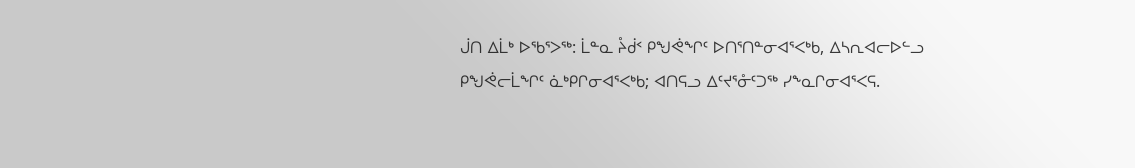ᒎᑎ ᐃᒫᒃ ᐅᖃᕐᐳᖅ: ᒫᓐᓇ ᔧᑰᑉ ᑭᖑᕚᖏᑦ ᐅᑎᕐᑎᓐᓂᐊᕐᐸᒃᑲ, ᐃᓴᕆᐊᓕᐅᓪᓗ ᑭᖑᕚᓕᒫᖏᑦ ᓈᒃᑭᒋᓂᐊᕐᐸᒃᑲ; ᐊᑎᕋᓗ ᐃᑦᔪᕐᓁᑦᑐᖅ ᓯᖕᓇᒋᓂᐊᕐᐸᕋ.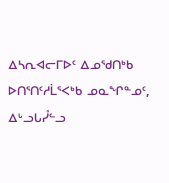ᐃᓴᕆᐊᓕᒥᐅᑦ ᐃᓄᖁᑎᒃᑲ ᐅᑎᕐᑎᑦᓱᒫᕐᐸᒃᑲ ᓄᓇᖏᓐᓄᑦ, ᐃᒡᓗᒐᓮᓪᓗ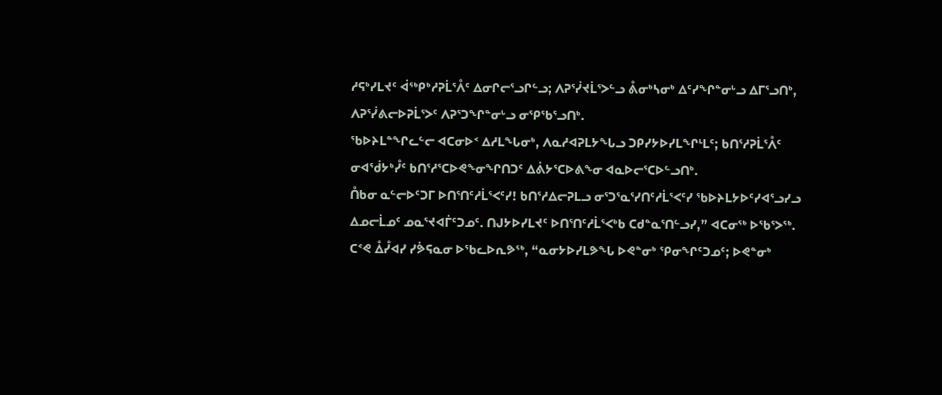ᓱᕋᒃᓯᒪᔪᑦ ᐋᖅᑭᒃᓱᕈᒫᕐᐰᑦ ᐃᓂᒋᓕᕐᓗᒋᓪᓗ; ᐱᕈᕐᓰᔪᒫᕐᐳᓪᓗ ᕔᓂᒃᓴᓂᒃ ᐃᑦᓯᖏᓐᓂᒡᓗ ᐃᒥᕐᓗᑎᒃ, ᐱᕈᕐᓰᕕᓕᐅᕈᒫᕐᐳᑦ ᐱᕈᕐᑐᖏᓐᓂᒡᓗ ᓂᕿᖃᕐᓗᑎᒃ.
ᖃᐅᔨᒪᓐᖏᓚᓪᓕ ᐊᑕᓂᐅᑉ ᐃᓱᒪᖓᓂᒃ, ᐱᓇᓱᐊᕈᒪᔭᖓᓗ ᑐᑭᓯᔭᐅᓯᒪᖏᒻᒪᑦ; ᑲᑎᕐᓱᕈᒫᕐᐰᑦ ᓂᐊᖂᔭᒃᓮᑦ ᑲᑎᕐᓱᕐᑕᐅᕙᖕᓂᖏᑎᑐᑦ ᐃᕖᔭᕐᑕᐅᕕᖕᓂ ᐊᓇᐅᓕᕐᑕᐅᓪᓗᑎᒃ.
ᑍᑲᓂ ᓇᓪᓕᐅᑦᑐᒥ ᐅᑎᕐᑎᑦᓱᒫᕐᐸᑦᓯ! ᑲᑎᕐᓱᐃᓕᕈᒪᓗ ᓂᕐᑐᕐᓇᕐᓯᑎᑦᓱᒫᕐᐸᑦᓯ ᖃᐅᔨᒪᔭᐅᑦᓯᐊᕐᓗᓯᓗ ᐃᓄᓕᒫᓄᑦ ᓄᓇᕐᔪᐊᒦᑦᑐᓄᑦ. ᑎᒍᔭᐅᓯᒪᔪᑦ ᐅᑎᕐᑎᑦᓱᒫᕐᐸᒃᑲ ᑕᑯᓐᓇᕐᑎᓪᓗᓯ,” ᐊᑕᓂᖅ ᐅᖃᕐᐳᖅ.
ᑕᕝᕙ ᐂᓮᐊᓯ ᓯᕘᕋᓇᓂ ᐅᖃᓚᐅᕆᕗᖅ, “ᓇᓂᔭᐅᓯᒪᕗᖓ ᐅᕙᓐᓂᒃ ᕿᓂᖏᑦᑐᓄᑦ; ᐅᕙᓐᓂᒃ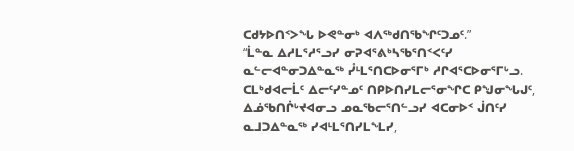ᑕᑯᔭᐅᑎᑉᐳᖓ ᐅᕙᓐᓂᒃ ᐊᐱᖅᑯᑎᖃᖏᑦᑐᓄᑦ.”
“ᒫᓐᓇ ᐃᓱᒪᕐᓱᕐᓗᓯ ᓂᕈᐊᕐᕕᒃᓴᖃᕐᑎᑉᐸᑦᓯ ᓇᓪᓕᐊᓐᓂᑐᐃᓐᓇᖅ ᓮᒻᒪᕐᑎᑕᐅᓂᕐᒥᒃ ᓱᒋᐊᕐᑕᐅᓂᕐᒥᒡᓗ. ᑕᒪᒃᑯᐊᓕᒫᑦ ᐃᓕᑦᓯᓐᓄᑦ ᑎᑭᐅᑎᓯᒪᓕᕐᓂᖏᑕ ᑭᖑᓂᖓᒍᑦ, ᐃᓅᖃᑎᒌᒡᔪᐊᓂᓗ ᓄᓇᖃᓕᕐᑎᓪᓗᓯ ᐊᑕᓂᐅᑉ ᒎᑎᑦᓯ ᓇᒧᑐᐃᓐᓇᖅ ᓯᐊᒻᒪᕐᑎᓯᒪᖕᒪᓯ,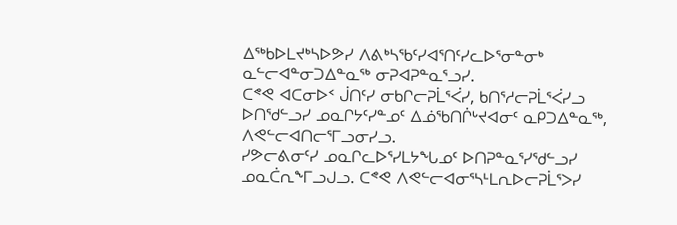ᐃᖅᑲᐅᒪᔪᒃᓴᐅᕗᓯ ᐱᕕᒃᓴᖃᑦᓯᐊᕐᑎᑦᓯᓚᐅᕐᓂᓐᓂᒃ ᓇᓪᓕᐊᓐᓂᑐᐃᓐᓇᖅ ᓂᕈᐊᕈᓐᓇᕐᓗᓯ.
ᑕᕝᕙ ᐊᑕᓂᐅᑉ ᒎᑎᑦᓯ ᓂᑲᒋᓕᕈᒫᕐᐹᓯ, ᑲᑎᕐᓱᓕᕈᒫᕐᐹᓯᓗ ᐅᑎᖁᓪᓗᓯ ᓄᓇᒋᔭᑦᓯᓐᓄᑦ ᐃᓅᖃᑎᒌᒡᔪᐊᓂᑦ ᓇᑭᑐᐃᓐᓇᖅ, ᐱᕙᓪᓕᐊᑎᓕᕐᒥᓗᓂᓯᓗ.
ᓯᕗᓕᕕᓂᑦᓯ ᓄᓇᒋᓚᐅᕐᓯᒪᔭᖓᓄᑦ ᐅᑎᕈᓐᓇᕐᓯᖁᓪᓗᓯ ᓄᓇᑖᕆᖕᒥᓗᒍᓗ. ᑕᕝᕙ ᐱᕙᓪᓕᐊᓂᕐᓴᒻᒪᕆᐅᓕᕈᒫᕐᐳᓯ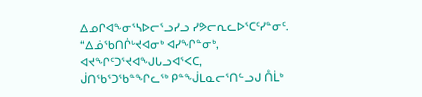ᐃᓄᒋᐊᖕᓂᕐᓴᐅᓕᕐᓗᓯᓗ ᓯᕗᓕᕆᓚᐅᕐᑕᑦᓯᓐᓂᑦ.
“ᐃᓅᖃᑎᒌᒡᔪᐊᓂᒃ ᐊᓯᖏᓐᓂᒃ, ᐊᔪᖏᑦᑐᕐᔪᐊᖑᒐᓗᐊᕐᐸᑕ, ᒎᑎᖃᕐᑐᖃᓐᖏᓚᖅ ᑭᓐᖒᒪᓇᓕᕐᑎᓪᓗᒍ ᑍᒫᒃ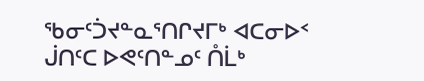ᖃᓂᑦᑑᔪᓐᓇᕐᑎᒋᔪᒥᒃ ᐊᑕᓂᐅᑉ ᒎᑎᑦᑕ ᐅᕙᑦᑎᓐᓄᑦ ᑍᒫᒃ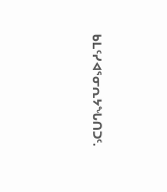ᑲᒪᑦᓯᐊᕐᓂᕆᔭᖓᑎᑐᑦ.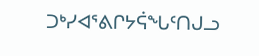ᑐᒃᓯᐊᕐᕕᒋᔭᕌᖓᑦᑎᒍᓗ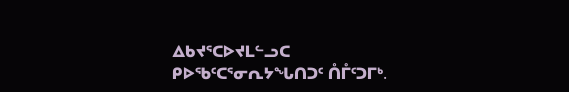ᐃᑲᔪᕐᑕᐅᔪᒪᓪᓗᑕ ᑭᐅᖃᑦᑕᕐᓂᕆᔭᖓᑎᑐᑦ ᑍᒤᑦᑐᒥᒃ.